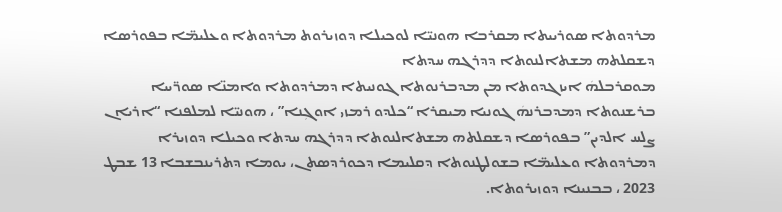ܡܪܕܘܬܐ ܣܘܪܝܝܬܐ ܡܩܪܒܐ ܗܘܢܝ̈ܐ ܠܘܟܝܠܐ ܕܘܙܝܪܘܬ ܡܪܕܘܬܐ ܘܥܠܝܡ̈ܐ ܒܦܘܪܣܐ ܕܫܩܠܬܗ ܡܫܬܐܠܢܘܬܐ ܕܕܪܓܗ ܚܕܬܐ
ܡܘܩܪܒܠܗܿ ܐܝܙܓܕܘܬܐ ܡܢ ܡܕܒܪܢܘܬܐ ܓܘܢܝܬܐ ܕܡܪܕܘܬܐ ܘܐܡܢ̈ܐ ܣܘܪ̈ܝܝܐ ܒܪܫܢܘܬܐ ܕܡܕܒܪܢܗܿ ܓܘܢܝܐ ܡܝܩܪܐ “ܟܠܕܘ ܪܡܙܝ ܐܘܓܼܢܐ” ، ܗܘܢܝ̈ܐ ܠܡܠܦܢܐ “ܐܪܝܐܢ ܨܠܚ ܐܠܕܝܢ” ܒܦܘܪܣܐ ܕܫܩܠܬܗ ܡܫܬܐܠܢܘܬܐ ܕܕܪܓܗ ܚܕܬܐ ܘܟܝܠܐ ܕܘܙܝܪܐ ܕܡܪܕܘܬܐ ܘܥܠܝܡ̈ܐ ܒܫܘܠܛܢܘܬܐ ܕܩܠܝܡܐ ܕܟܘܪܕܣܬܢ، ܝܘܡܐ ܕܬܪܝܢܒܫܒܐ 13 ܫܒܛ 2023 ، ܒܒܢܝܢܐ ܕܘܙܝܪܘܬܐ.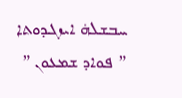ܚܒܫܠܗܿ ܐܝܙܓܕܘܬܐ ” ܦܘܐܕ ܫܡܥܘܢ ”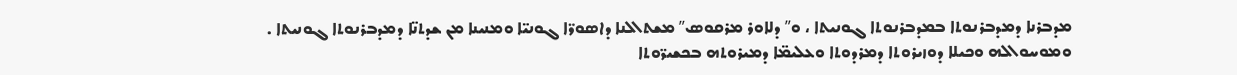ܡܕܒܪܢܐ ܕܡܕܒܪܢܘܬܐ ܒܡܕܒܪܢܘܬܐ ܓܘܢܝܬܐ ، ܘ” ܕܠܐܘܪ ܡܪܩܘܣ” ܡܫܬܐܠܢܐ ܕܐܣܘܪ̈ܐ ܓܘܢܝ̈ܐ ܘܡܢܝܢܐ ܡܢ ܫܕܬܢ̈ܐ ܕܡܕܒܪܢܘܬܐ ܓܘܢܝܬܐ .
ܘܡܘܚܘܐܠܗ ܘܟܝܠܐ ܕܘܙܝܪܘܬܐ ܕܡܪܕܘܬܐ ܘܥܠܝܡ̈ܐ ܕܡܝܪܘܬܗ ܒܟܫܝܪ̈ܘܬܐ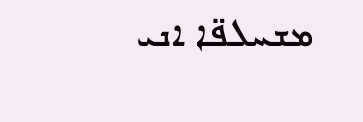ܡܫܚܠܦ̈ܐ ܐܢܝ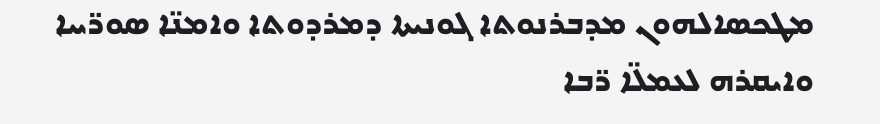ܡܛܟܣܐܠܗܘܢ ܡܕܒܪܢܘܬܐ ܓܘܢܝܬܐ ܕܡܪܕܘܬܐ ܘܐܡܢ̈ܐ ܣܘܪ̈ܝܝܐ ܘܐܝܩܪܗ ܠܥܡܠ̈ܐ ܪ̈ܒܐ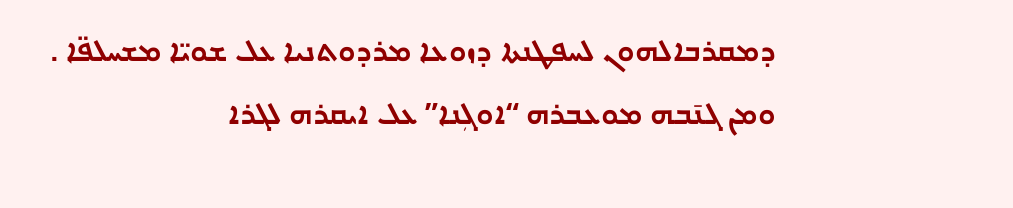ܕܡܩܪܒܐܠܗܘܢ ܠܚܦܛܢܬܐ ܕܙܘܥܐ ܡܪܕܘܬܢܝܐ ܥܠ ܫܘܝ̈ܐ ܡܫܚܠܦ̈ܐ . ܘܡܢ ܓܢ̄ܒܗ ܡܘܥܒܪܗ “ܐܘܓܼܢܐ” ܥܠ ܐܝܩܪܗ ܠܓܪܐ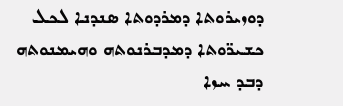ܕܘܙܝܪܘܬܐ ܕܡܪܕܘܬܐ ܣܢܕܢܐ ܠܟܠ ܟܫܝܪ̈ܘܬܐ ܕܡܕܒܪܢܘܬܗ ܘܗܝܡܢܘܬܗ ܕܒܕ ܚܙܐ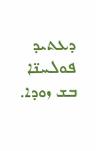ܕܥܬܝܕ ܦܘܠܚܢ̈ܐ ܒܫ ܙܘܕܐ.